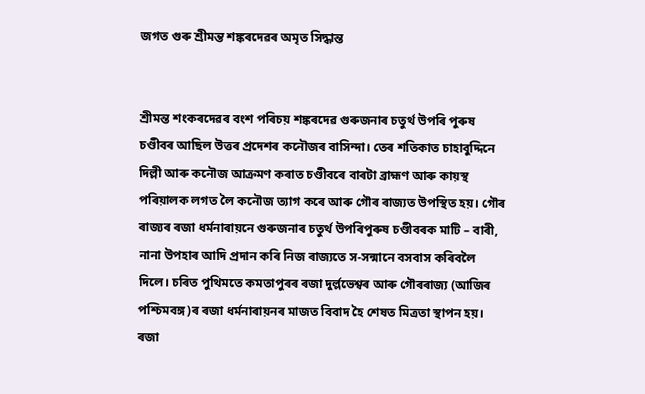জগত গুৰু শ্ৰীমন্ত শঙ্কৰদেৱৰ অমৃত সিদ্ধান্ত


শ্ৰীমন্ত শংকৰদেৱৰ বংশ পৰিচয় শঙ্কৰদেৱ গুৰুজনাৰ চতুৰ্থ উপৰি পুৰুষ চণ্ডীবৰ আছিল উত্তৰ প্ৰদেশৰ কনৌজৰ বাসিন্দা। তেৰ শতিকাত চাহাবুদ্দিনে দিল্লী আৰু কনৌজ আক্ৰমণ কৰাত চণ্ডীবৰে বাৰটা ব্ৰাহ্মণ আৰু কায়স্থ পৰিয়ালক লগত লৈ কনৌজ ত্যাগ কৰে আৰু গৌৰ ৰাজ্যত উপস্থিত হয়। গৌৰ ৰাজ্যৰ ৰজা ধৰ্মনাৰায়নে গুৰুজনাৰ চতুৰ্থ উপৰিপুৰুষ চণ্ডীবৰক মাটি – বাৰী, নানা উপহাৰ আদি প্ৰদান কৰি নিজ ৰাজ্যতে স-সন্মানে বসবাস কৰিবলৈ দিলে। চৰিত পুথিমতে কমতাপুৰৰ ৰজা দুৰ্ল্লভেশ্বৰ আৰু গৌৰৰাজ্য (আজিৰ পশ্চিমবঙ্গ)ৰ ৰজা ধৰ্মনাৰায়নৰ মাজত বিবাদ হৈ শেষত মিত্ৰতা স্থাপন হয়। ৰজা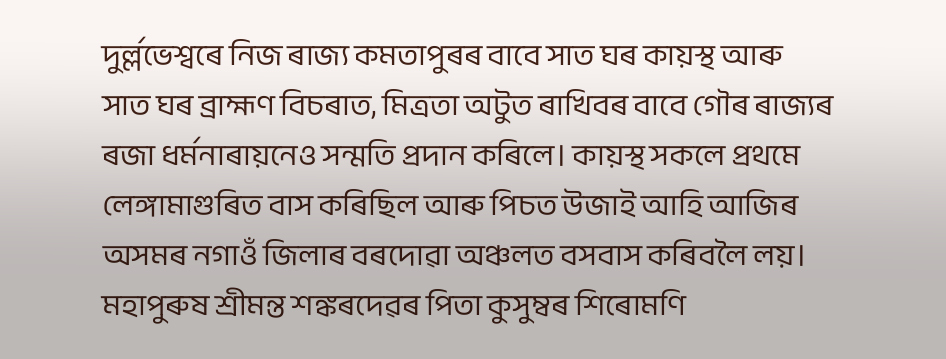দুৰ্ল্লভেশ্বৰে নিজ ৰাজ্য কমতাপুৰৰ বাবে সাত ঘৰ কায়স্থ আৰু সাত ঘৰ ব্ৰাহ্মণ বিচৰাত, মিত্ৰতা অটুত ৰাখিবৰ বাবে গৌৰ ৰাজ্যৰ ৰজা ধৰ্মনাৰায়নেও সন্মতি প্ৰদান কৰিলে। কায়স্থ সকলে প্ৰথমে লেঙ্গামাগুৰিত বাস কৰিছিল আৰু পিচত উজাই আহি আজিৰ অসমৰ নগাওঁ জিলাৰ বৰদোৱা অঞ্চলত বসবাস কৰিবলৈ লয়।
মহাপুৰুষ শ্ৰীমন্ত শঙ্কৰদেৱৰ পিতা কুসুম্বৰ শিৰোমণি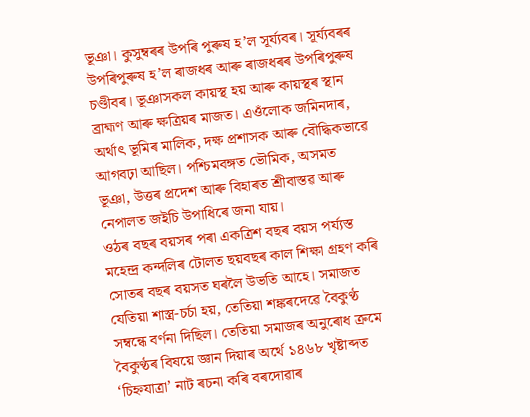ভূঞা। কুসুম্বৰৰ উপৰি পুৰুষ হ’ল সূৰ্য্যবৰ। সূৰ্য্যবৰৰ উপৰিপুৰুষ হ’ল ৰাজধৰ আৰু ৰাজধৰৰ উপৰিপুৰুষ চণ্ডীবৰ। ভূঞাসকল কায়স্থ হয় আৰু কায়স্থৰ স্থান ব্ৰাহ্মণ আৰু ক্ষত্ৰিয়ৰ মাজত। এওঁলোক জমিনদাৰ, অৰ্থাৎ ভূমিৰ মালিক, দক্ষ প্ৰশাসক আৰু বৌদ্ধিকভাৱে আগবঢ়া আছিল। পশ্চিমবঙ্গত ভৌমিক, অসমত ভূঞা, উত্তৰ প্ৰদেশ আৰু বিহাৰত শ্ৰীবাস্তৱ আৰু নেপালত জইচি উপাধিৰে জনা যায়।
ওঠৰ বছৰ বয়সৰ পৰা একত্ৰিশ বছৰ বয়স পৰ্য্যস্ত মহেন্দ্ৰ কন্দলিৰ টোলত ছয়বছৰ কাল শিক্ষা গ্ৰহণ কৰি সোতৰ বছৰ বয়সত ঘৰলৈ উভতি আহে। সমাজত যেতিয়া শাস্ত্ৰ-চৰ্চা হয়, তেতিয়া শঙ্কৰদেৱে বৈকুণ্ঠ সম্বন্ধে বৰ্ণনা দিছিল। তেতিয়া সমাজৰ অনুৰোধ ক্ৰমে বৈকুণ্ঠৰ বিষয়ে জ্ঞান দিয়াৰ অৰ্থে ১৪৬৮ খৃষ্টাব্দত ‘চিহ্নযাত্ৰা’ নাট ৰচনা কৰি বৰদোৱাৰ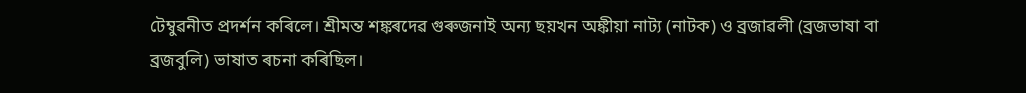টেম্বুৱনীত প্ৰদৰ্শন কৰিলে। শ্ৰীমন্ত শঙ্কৰদেৱ গুৰুজনাই অন্য ছয়খন অঙ্কীয়া নাট্য (নাটক) ও ব্ৰজাৱলী (ব্ৰজভাষা বা ব্ৰজবুলি) ভাষাত ৰচনা কৰিছিল।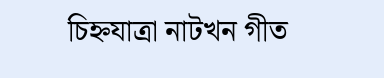চিহ্নযাত্ৰা নাটখন গীত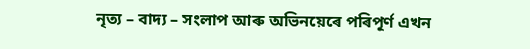নৃত্য – বাদ্য – সংলাপ আৰু অভিনয়েৰে পৰিপূৰ্ণ এখন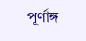পূৰ্ণাঙ্গ